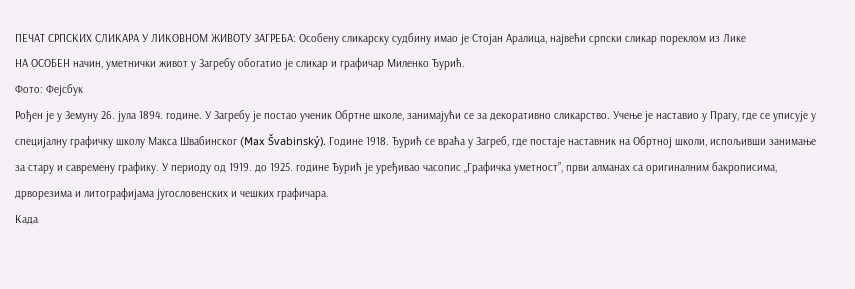ПЕЧАТ СРПСКИХ СЛИКАРА У ЛИКОВНОМ ЖИВОТУ ЗАГРЕБА: Особену сликарску судбину имао је Стојан Аралица, највећи српски сликар пореклом из Лике
НА ОСОБЕН начин, уметнички живот у Загребу обогатио је сликар и графичар Миленко Ђурић.
Фото: Фејсбук
Рођен је у Земуну 26. јула 1894. године. У Загребу је постао ученик Обртне школе, занимајући се за декоративно сликарство. Учење је наставио у Прагу, где се уписује у специјалну графичку школу Макса Швабинског (Max Švabinský). Године 1918. Ђурић се враћа у Загреб, где постаје наставник на Обртној школи, испољивши занимање за стару и савремену графику. У периоду од 1919. до 1925. године Ђурић је уређивао часопис „Графичка уметност”, први алманах са оригиналним бакрописима, дрворезима и литографијама југословенских и чешких графичара.
Када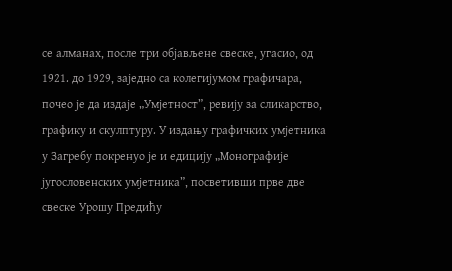се алманах, после три објављене свеске, угасио, од 1921. до 1929, заједно са колегијумом графичара, почео је да издаје „Умјетност”, ревију за сликарство, графику и скулптуру. У издању графичких умјетника у Загребу покренуо је и едицију „Монографије југословенских умјетника”, посветивши прве две свеске Урошу Предићу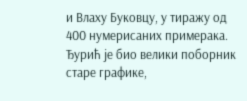и Влаху Буковцу, у тиражу од 400 нумерисаних примерака. Ђурић је био велики поборник старе графике,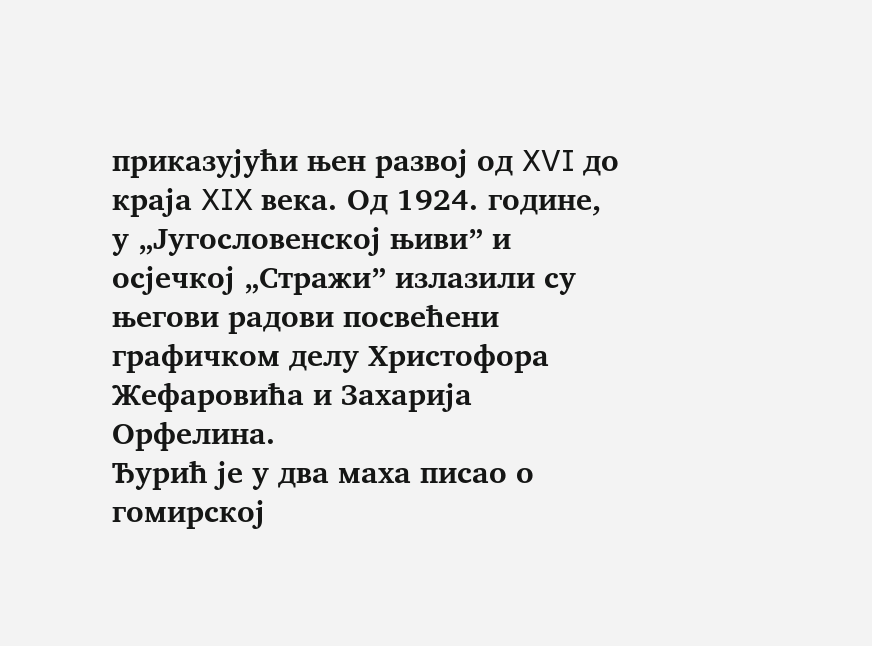приказујући њен развој од XVI до краја XIX века. Од 1924. године, у „Југословенској њиви” и осјечкој „Стражи” излазили су његови радови посвећени графичком делу Христофора Жефаровића и Захарија Орфелина.
Ђурић је у два маха писао о гомирској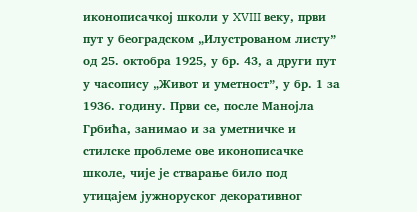иконописачкој школи у XVIII веку, први пут у београдском „Илустрованом листу” од 25. октобра 1925, у бр. 43, а други пут у часопису „Живот и уметност”, у бр. 1 за 1936. годину. Први се, после Манојла Грбића, занимао и за уметничке и стилске проблеме ове иконописачке школе, чије је стварање било под утицајем јужноруског декоративног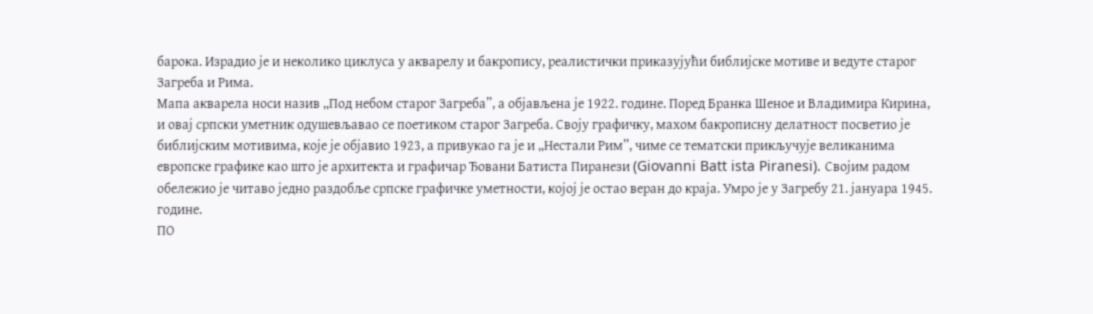барока. Израдио је и неколико циклуса у акварелу и бакропису, реалистички приказујући библијске мотиве и ведуте старог Загреба и Рима.
Мапа акварела носи назив „Под небом старог Загреба”, а објављена је 1922. године. Поред Бранка Шеное и Владимира Кирина, и овај српски уметник одушевљавао се поетиком старог Загреба. Своју графичку, махом бакрописну делатност посветио је библијским мотивима, које је објавио 1923, а привукао га је и „Нестали Рим”, чиме се тематски прикључује великанима европске графике као што је архитекта и графичар Ђовани Батиста Пиранези (Giovanni Batt ista Piranesi). Својим радом обележио је читаво једно раздобље српске графичке уметности, којој је остао веран до краја. Умро је у Загребу 21. јануара 1945. године.
ПО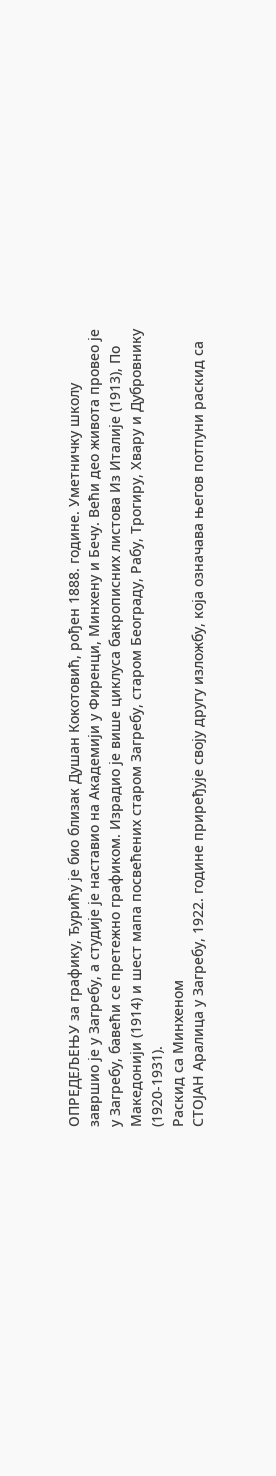ОПРЕДЕЉЕЊУ за графику, Ђурићу је био близак Душан Кокотовић, рођен 1888. године. Уметничку школу завршио је у Загребу, а студије је наставио на Академији у Фиренци, Минхену и Бечу. Већи део живота провео је у Загребу, бавећи се претежно графиком. Израдио је више циклуса бакрописних листова Из Италије (1913), По Македонији (1914) и шест мапа посвећених старом Загребу, старом Београду, Рабу, Трогиру, Хвару и Дубровнику (1920-1931).
Раскид са Минхеном
СТОЈАН Аралица у Загребу, 1922. године приређује своју другу изложбу, која означава његов потпуни раскид са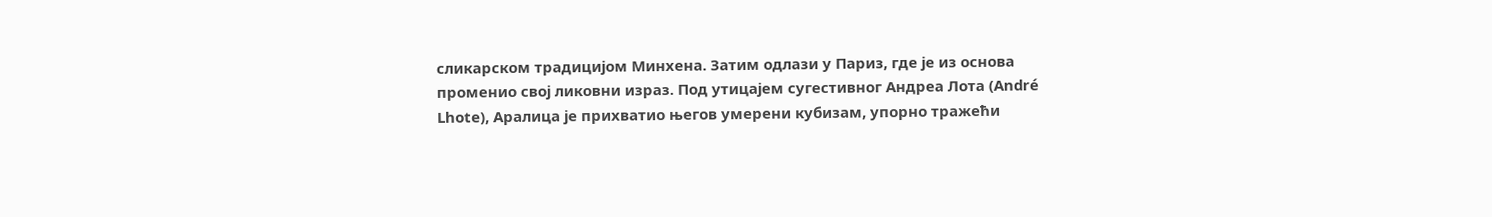сликарском традицијом Минхена. Затим одлази у Париз, где је из основа променио свој ликовни израз. Под утицајем сугестивног Андреа Лота (André Lhote), Аралица је прихватио његов умерени кубизам, упорно тражећи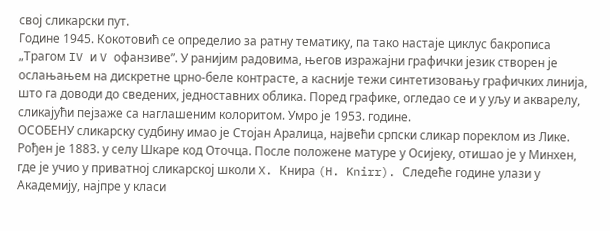свој сликарски пут.
Године 1945. Кокотовић се определио за ратну тематику, па тако настаје циклус бакрописа „Трагом IV и V офанзиве”. У ранијим радовима, његов изражајни графички језик створен је ослањањем на дискретне црно-беле контрасте, а касније тежи синтетизовању графичких линија, што га доводи до сведених, једноставних облика. Поред графике, огледао се и у уљу и акварелу, сликајући пејзаже са наглашеним колоритом. Умро је 1953. године.
ОСОБЕНУ сликарску судбину имао је Стојан Аралица, највећи српски сликар пореклом из Лике. Рођен је 1883. у селу Шкаре код Оточца. После положене матуре у Осијеку, отишао је у Минхен, где је учио у приватној сликарској школи X. Книра (H. Knirr). Следеће године улази у Академију, најпре у класи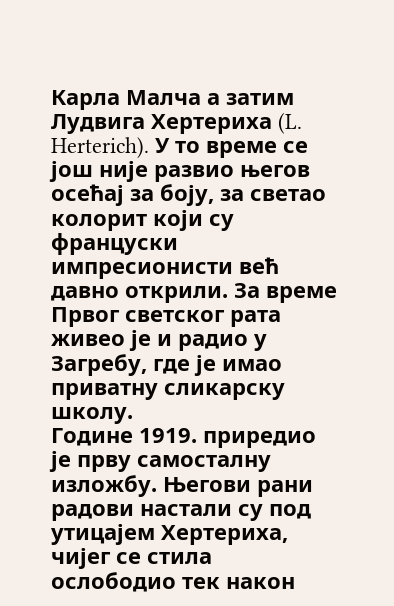Карла Малча а затим Лудвига Хертериха (L. Herterich). У то време се још није развио његов осећај за боју, за светао колорит који су француски импресионисти већ давно открили. За време Првог светског рата живео је и радио у Загребу, где је имао приватну сликарску школу.
Године 1919. приредио је прву самосталну изложбу. Његови рани радови настали су под утицајем Хертериха, чијег се стила ослободио тек након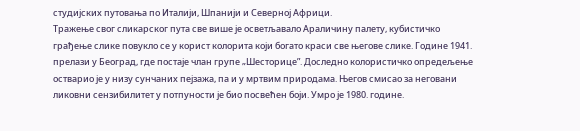студијских путовања по Италији, Шпанији и Северној Африци.
Тражење свог сликарског пута све више је осветљавало Араличину палету, кубистичко грађење слике повукло се у корист колорита који богато краси све његове слике. Године 1941. прелази у Београд, где постаје члан групе „Шесторице”. Доследно колористичко опредељење остварио је у низу сунчаних пејзажа, па и у мртвим природама. Његов смисао за неговани ликовни сензибилитет у потпуности је био посвећен боји. Умро је 1980. године.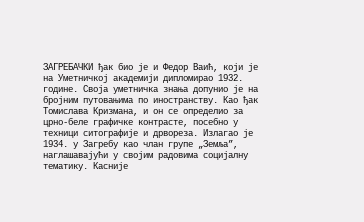ЗАГРЕБАЧКИ ђак био је и Федор Ваић, који је на Уметничкој академији дипломирао 1932. године. Своја уметничка знања допунио је на бројним путовањима по иностранству. Као ђак Томислава Кризмана, и он се определио за црно-беле графичке контрасте, посебно у техници ситографије и дрвореза. Излагао је 1934. у Загребу као члан групе „Земља”, наглашавајући у својим радовима социјалну тематику. Касније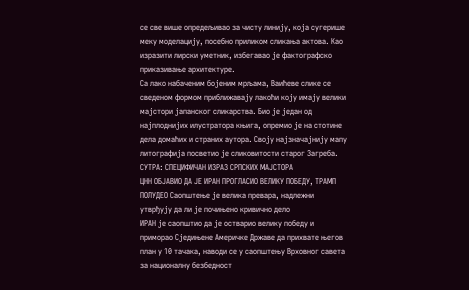се све више опредељивао за чисту линију, која сугерише меку моделацију, посебно приликом сликања актова. Као изразити лирски уметник, избегавао је фактографско приказивање архитектуре.
Са лако набаченим бојеним мрљама, Ваићеве слике се сведеном формом приближавају лакоћи коју имају велики мајстори јапанског сликарства. Био је један од најплоднијих илустратора књига, опремио је на стотине дела домаћих и страних аутора. Своју најзначајнију мапу литографија посветио је сликовитости старог Загреба.
СУТРА: СПЕЦИФИЧАН ИЗРАЗ СРПСКИХ МАЈСТОРА
ЦНН ОБЈАВИО ДА ЈЕ ИРАН ПРОГЛАСИО ВЕЛИКУ ПОБЕДУ, ТРАМП ПОЛУДЕО Саопштење је велика превара, надлежни утврђују да ли је почињено кривично дело
ИРАН је саопштио да је остварио велику победу и приморао Сједињене Америчке Државе да прихвате његов план у 10 тачака, наводи се у саопштењу Врховног савета за националну безбедност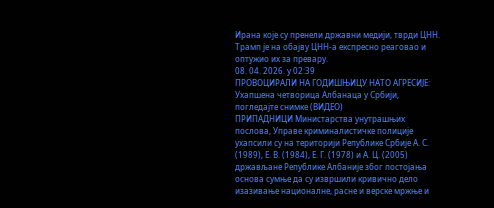Ирана које су пренели државни медији, тврди ЦНН. Трамп је на обајву ЦНН-а експресно реаговао и оптужио их за превару.
08. 04. 2026. у 02:39
ПРОВОЦИРАЛИ НА ГОДИШЊИЦУ НАТО АГРЕСИЈЕ: Ухапшена четворица Албанаца у Србији, погледајте снимке (ВИДЕО)
ПРИПАДНИЦИ Министарства унутрашњих послова, Управе криминалистичке полиције ухапсили су на територији Републике Србије А. С. (1989), Е. В. (1984), Е. Г. (1978) и А. Ц. (2005) држављане Републике Албаније због постојања основа сумње да су извршили кривично дело изазивање националне, расне и верске мржње и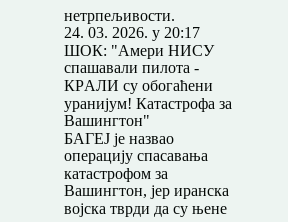нетрпељивости.
24. 03. 2026. у 20:17
ШОК: "Амери НИСУ спашавали пилота - КРАЛИ су обогаћени уранијум! Катастрофа за Вашингтон"
БАГЕЈ је назвао операцију спасавања катастрофом за Вашингтон, јер иранска војска тврди да су њене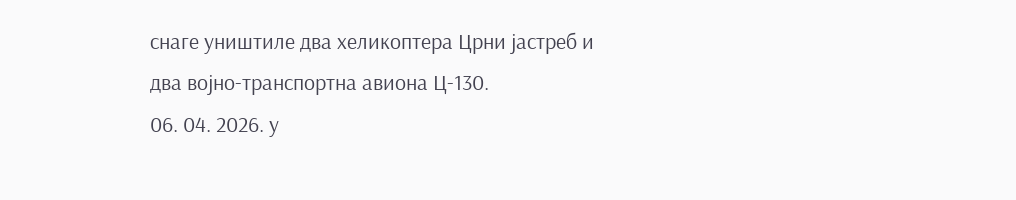снаге уништиле два хеликоптера Црни јастреб и два војно-транспортна авиона Ц-130.
06. 04. 2026. у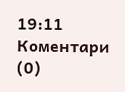19:11
Коментари (0)